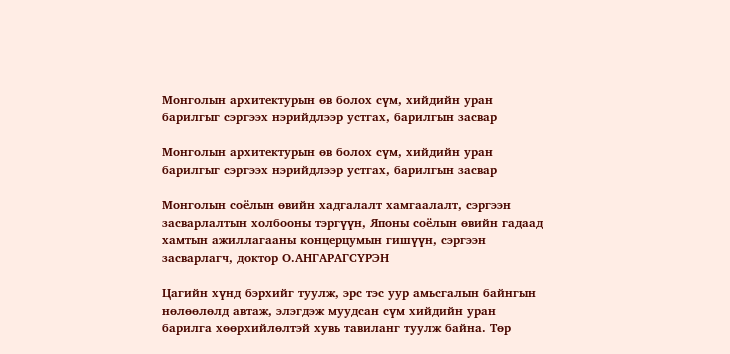Монголын архитектурын өв болох сүм, хийдийн уран барилгыг сэргээх нэрийдлээр устгах, барилгын засвар

Монголын архитектурын өв болох сүм, хийдийн уран барилгыг сэргээх нэрийдлээр устгах, барилгын засвар

Монголын соёлын өвийн хадгалалт хамгаалалт, сэргээн засварлалтын холбооны тэргүүн, Японы соёлын өвийн гадаад хамтын ажиллагааны концерцумын гишүүн, сэргээн засварлагч, доктор О.АНГАРАГСҮРЭН

Цагийн хүнд бэрхийг туулж, эрс тэс уур амьсгалын байнгын нөлөөлөлд автаж, элэгдэж муудсан сүм хийдийн уран барилга хөөрхийлөлтэй хувь тавиланг туулж байна. Төр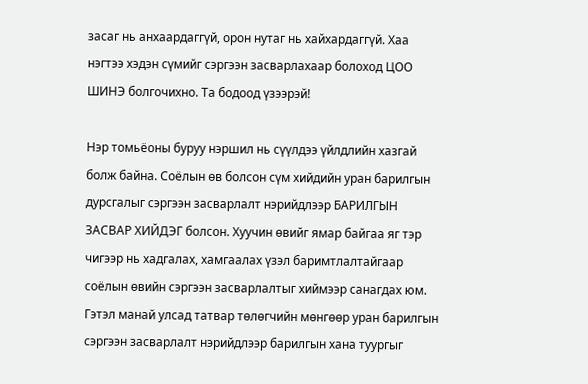засаг нь анхаардаггүй, орон нутаг нь хайхардаггүй. Хаа нэгтээ хэдэн сүмийг сэргээн засварлахаар болоход ЦОО ШИНЭ болгочихно. Та бодоод үзээрэй!

Нэр томьёоны буруу нэршил нь сүүлдээ үйлдлийн хазгай болж байна. Соёлын өв болсон сүм хийдийн уран барилгын дурсгалыг сэргээн засварлалт нэрийдлээр БАРИЛГЫН ЗАСВАР ХИЙДЭГ болсон. Хуучин өвийг ямар байгаа яг тэр чигээр нь хадгалах, хамгаалах үзэл баримтлалтайгаар соёлын өвийн сэргээн засварлалтыг хиймээр санагдах юм. Гэтэл манай улсад татвар төлөгчийн мөнгөөр уран барилгын сэргээн засварлалт нэрийдлээр барилгын хана туургыг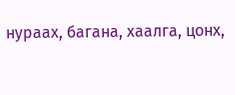нураах, багана, хаалга, цонх,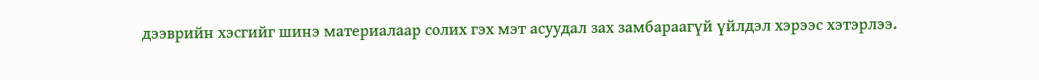дээврийн хэсгийг шинэ материалаар солих гэх мэт асуудал зах замбараагүй үйлдэл хэрээс хэтэрлээ.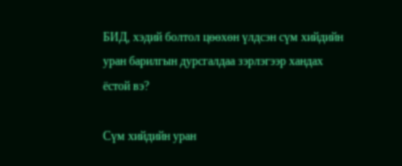БИД, хэдий болтол цөөхөн үлдсэн сүм хийдийн уран барилгын дурсгалдаа зэрлэгээр хандах ёстой вэ?

Сүм хийдийн уран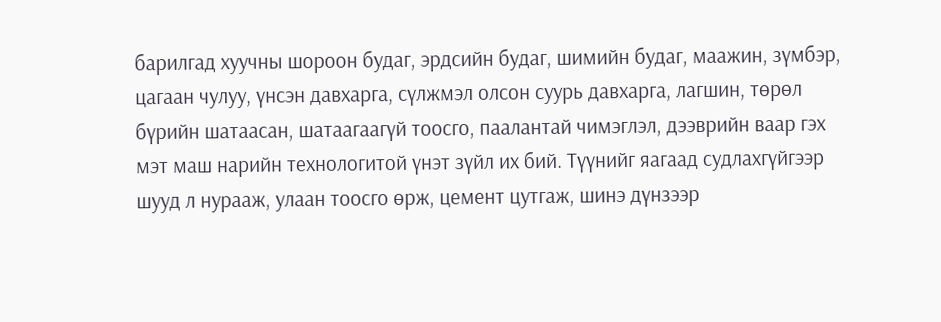барилгад хуучны шороон будаг, эрдсийн будаг, шимийн будаг, маажин, зүмбэр, цагаан чулуу, үнсэн давхарга, сүлжмэл олсон суурь давхарга, лагшин, төрөл бүрийн шатаасан, шатаагаагүй тоосго, паалантай чимэглэл, дээврийн ваар гэх мэт маш нарийн технологитой үнэт зүйл их бий. Түүнийг яагаад судлахгүйгээр шууд л нурааж, улаан тоосго өрж, цемент цутгаж, шинэ дүнзээр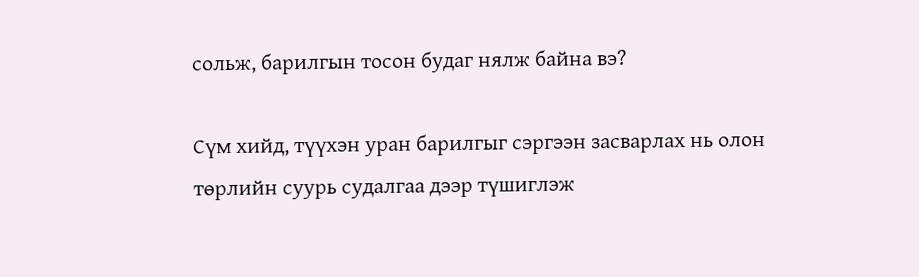сольж, барилгын тосон будаг нялж байна вэ?

Сүм хийд, түүхэн уран барилгыг сэргээн засварлах нь олон төрлийн суурь судалгаа дээр түшиглэж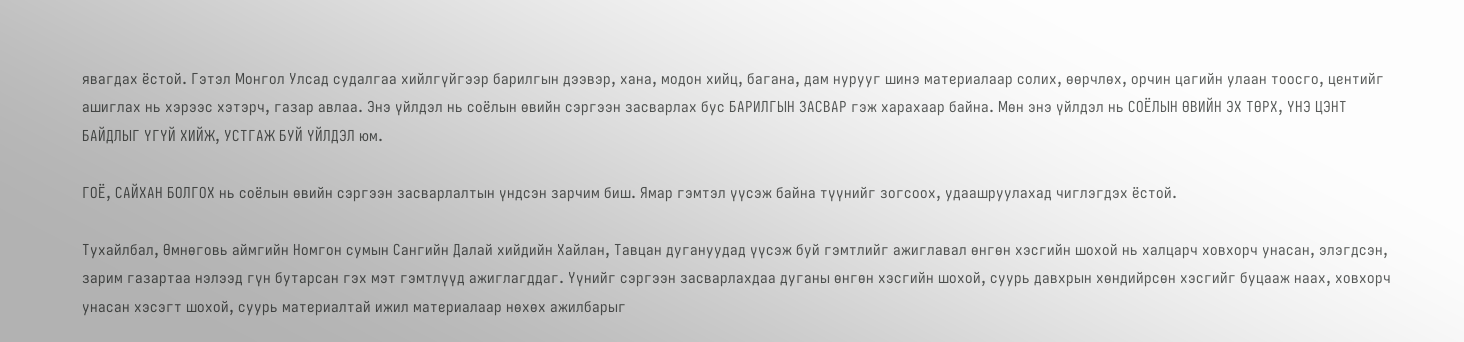явагдах ёстой. Гэтэл Монгол Улсад судалгаа хийлгүйгээр барилгын дээвэр, хана, модон хийц, багана, дам нурууг шинэ материалаар солих, өөрчлөх, орчин цагийн улаан тоосго, центийг ашиглах нь хэрээс хэтэрч, газар авлаа. Энэ үйлдэл нь соёлын өвийн сэргээн засварлах бус БАРИЛГЫН ЗАСВАР гэж харахаар байна. Мөн энэ үйлдэл нь СОЁЛЫН ӨВИЙН ЭХ ТӨРХ, ҮНЭ ЦЭНТ БАЙДЛЫГ ҮГҮЙ ХИЙЖ, УСТГАЖ БУЙ ҮЙЛДЭЛ юм.

ГОЁ, САЙХАН БОЛГОХ нь соёлын өвийн сэргээн засварлалтын үндсэн зарчим биш. Ямар гэмтэл үүсэж байна түүнийг зогсоох, удаашруулахад чиглэгдэх ёстой.

Тухайлбал, Өмнөговь аймгийн Номгон сумын Сангийн Далай хийдийн Хайлан, Тавцан дугануудад үүсэж буй гэмтлийг ажиглавал өнгөн хэсгийн шохой нь халцарч ховхорч унасан, элэгдсэн, зарим газартаа нэлээд гүн бутарсан гэх мэт гэмтлүүд ажиглагддаг. Үүнийг сэргээн засварлахдаа дуганы өнгөн хэсгийн шохой, суурь давхрын хөндийрсөн хэсгийг буцааж наах, ховхорч унасан хэсэгт шохой, суурь материалтай ижил материалаар нөхөх ажилбарыг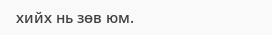хийх нь зөв юм.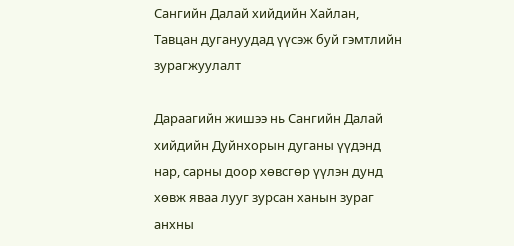Сангийн Далай хийдийн Хайлан, Тавцан дугануудад үүсэж буй гэмтлийн зурагжуулалт

Дараагийн жишээ нь Сангийн Далай хийдийн Дуйнхорын дуганы үүдэнд нар, сарны доор хөвсгөр үүлэн дунд хөвж яваа лууг зурсан ханын зураг анхны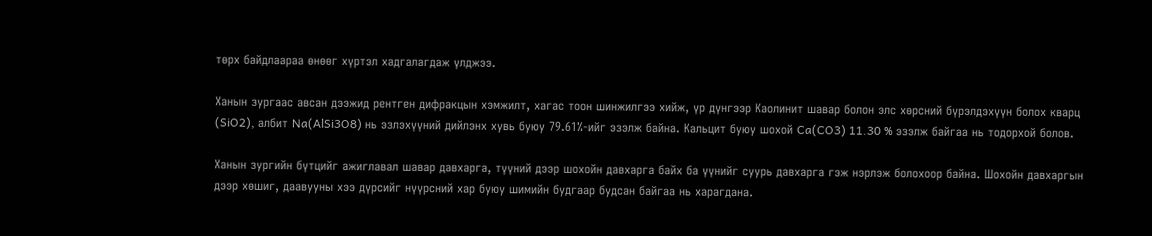төрх байдлаараа өнөөг хүртэл хадгалагдаж үлджээ.

Ханын зургаас авсан дээжид рентген дифракцын хэмжилт, хагас тоон шинжилгээ хийж, үр дүнгээр Каолинит шавар болон элс хөрсний бүрэлдэхүүн болох кварц (SiO2), албит Na(AlSi3O8) нь эзлэхүүний дийлэнх хувь буюу 79.61%-ийг эзэлж байна. Кальцит буюу шохой Ca(CO3) 11.30 % эзэлж байгаа нь тодорхой болов.

Ханын зургийн бүтцийг ажиглавал шавар давхарга, түүний дээр шохойн давхарга байх ба үүнийг суурь давхарга гэж нэрлэж болохоор байна. Шохойн давхаргын дээр хөшиг, даавууны хээ дүрсийг нүүрсний хар буюу шимийн будгаар будсан байгаа нь харагдана.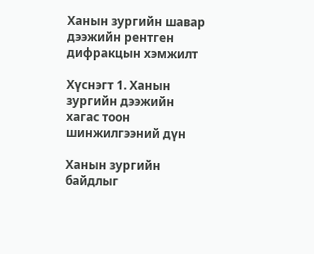Ханын зургийн шавар дээжийн рентген дифракцын хэмжилт

Хүснэгт 1. Ханын зургийн дээжийн хагас тоон шинжилгээний дүн

Ханын зургийн байдлыг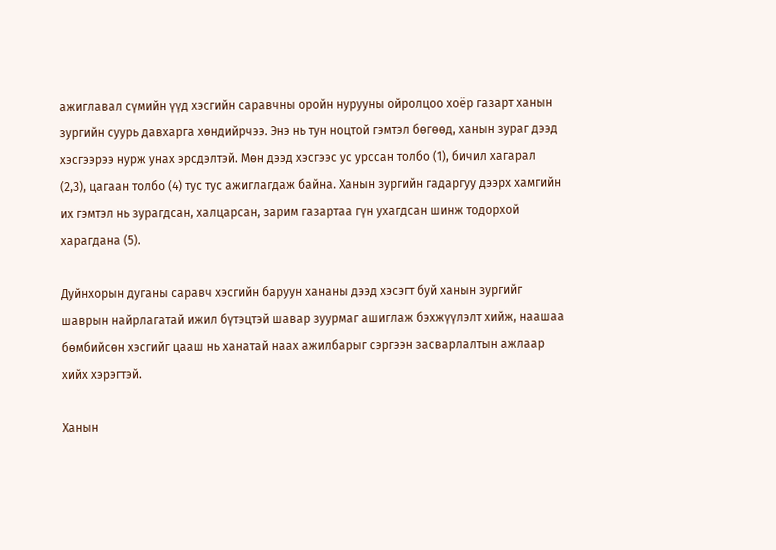ажиглавал сүмийн үүд хэсгийн саравчны оройн нурууны ойролцоо хоёр газарт ханын зургийн суурь давхарга хөндийрчээ. Энэ нь тун ноцтой гэмтэл бөгөөд, ханын зураг дээд хэсгээрээ нурж унах эрсдэлтэй. Мөн дээд хэсгээс ус урссан толбо (1), бичил хагарал (2,3), цагаан толбо (4) тус тус ажиглагдаж байна. Ханын зургийн гадаргуу дээрх хамгийн их гэмтэл нь зурагдсан, халцарсан, зарим газартаа гүн ухагдсан шинж тодорхой харагдана (5).

Дуйнхорын дуганы саравч хэсгийн баруун хананы дээд хэсэгт буй ханын зургийг шаврын найрлагатай ижил бүтэцтэй шавар зуурмаг ашиглаж бэхжүүлэлт хийж, наашаа бөмбийсөн хэсгийг цааш нь ханатай наах ажилбарыг сэргээн засварлалтын ажлаар хийх хэрэгтэй.

Ханын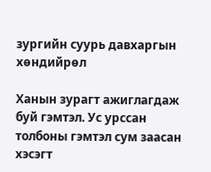зургийн суурь давхаргын хөндийрөл

Ханын зурагт ажиглагдаж буй гэмтэл. Ус урссан толбоны гэмтэл сум заасан хэсэгт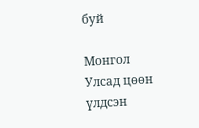буй

Монгол Улсад цөөн үлдсэн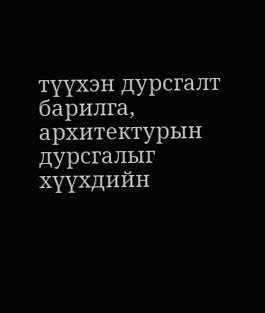түүхэн дурсгалт барилга, архитектурын дурсгалыг хүүхдийн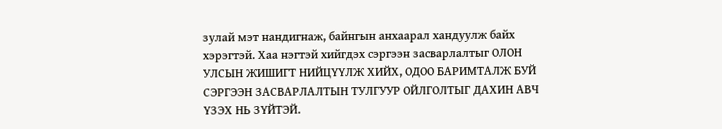зулай мэт нандигнаж, байнгын анхаарал хандуулж байх хэрэгтэй. Хаа нэгтэй хийгдэх сэргээн засварлалтыг ОЛОН УЛСЫН ЖИШИГТ НИЙЦҮҮЛЖ ХИЙХ, ОДОО БАРИМТАЛЖ БУЙ СЭРГЭЭН ЗАСВАРЛАЛТЫН ТУЛГУУР ОЙЛГОЛТЫГ ДАХИН АВЧ ҮЗЭХ НЬ ЗҮЙТЭЙ.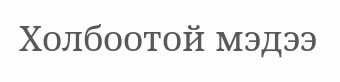Холбоотой мэдээ